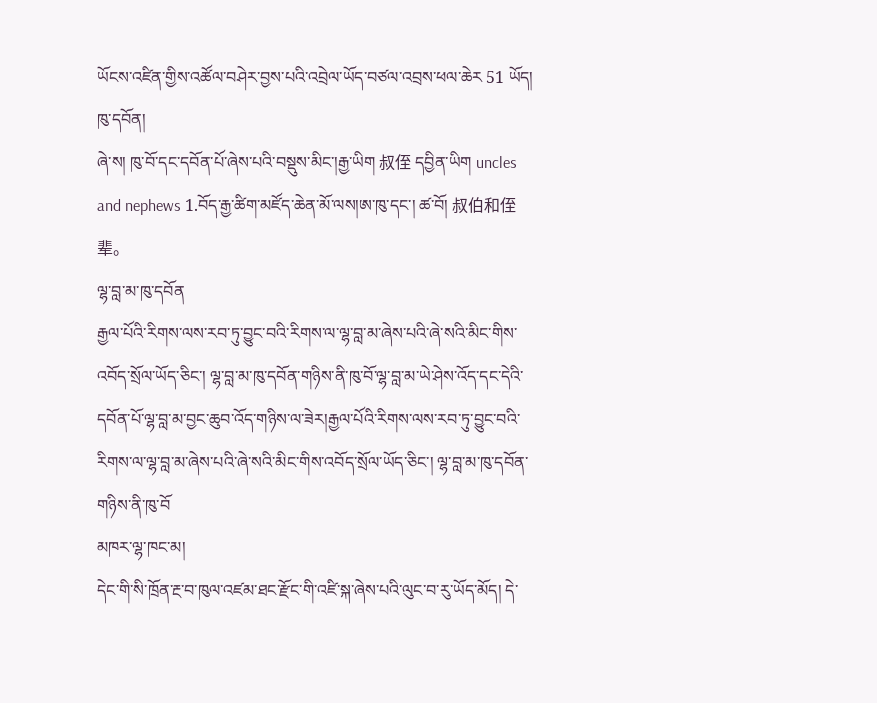ཡོངས་འཛིན་གྱིས་འཚོལ་བཤེར་བྱས་པའི་འབྲེལ་ཡོད་བཙལ་འབྲས་ཕལ་ཆེར 51 ཡོད།
ཁུ་དབོན།
ཞེ་ས། ཁུ་བོ་དང་དབོན་པོ་ཞེས་པའི་བསྡུས་མིང་།རྒྱ་ཡིག 叔侄 དབྱིན་ཡིག uncles and nephews 1.བོད་རྒྱ་ཚིག་མཛོད་ཆེན་མོ་ལས།ཨ་ཁུ་དང་། ཚ་བོ། 叔伯和侄辈。
ལྷ་བླ་མ་ཁུ་དབོན
རྒྱལ་པོའི་རིགས་ལས་རབ་ཏུ་བྱུང་བའི་རིགས་ལ་ལྷ་བླ་མ་ཞེས་པའི་ཞེ་སའི་མིང་གིས་འབོད་སྲོལ་ཡོད་ཅིང་། ལྷ་བླ་མ་ཁུ་དབོན་གཉིས་ནི་ཁུ་བོ་ལྷ་བླ་མ་ཡེ་ཤེས་འོད་དང་དེའི་དབོན་པོ་ལྷ་བླ་མ་བྱང་ཆུབ་འོད་གཉིས་ལ་ཟེར།རྒྱལ་པོའི་རིགས་ལས་རབ་ཏུ་བྱུང་བའི་རིགས་ལ་ལྷ་བླ་མ་ཞེས་པའི་ཞེ་སའི་མིང་གིས་འབོད་སྲོལ་ཡོད་ཅིང་། ལྷ་བླ་མ་ཁུ་དབོན་གཉིས་ནི་ཁུ་བོ
མཁར་ལྷ་ཁང་མ།
དེང་གི་སི་ཁྲོན་རྔ་བ་ཁུལ་འཛམ་ཐང་རྫོང་གི་འཛི་སྐ་ཞེས་པའི་ལུང་བ་རུ་ཡོད་མོད། དེ་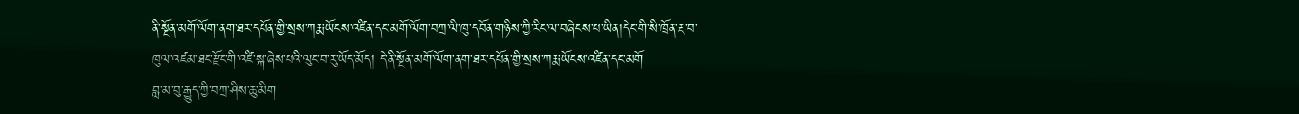ནི་སྔོན་མགོ་ལོག་ནག་ཐར་དཔོན་གྱི་སྲས་ཀརྨ་ཡོངས་འཛིན་དང་མགོ་ལོག་བཀྲ་ལི་ཁུ་དབོན་གཉིས་ཀྱི་རིང་ལ་བཞེངས་པ་ཡིན།དེང་གི་སི་ཁྲོན་རྔ་བ་ཁུལ་འཛམ་ཐང་རྫོང་གི་འཛི་སྐ་ཞེས་པའི་ལུང་བ་རུ་ཡོད་མོད། དེ་ནི་སྔོན་མགོ་ལོག་ནག་ཐར་དཔོན་གྱི་སྲས་ཀརྨ་ཡོངས་འཛིན་དང་མགོ
བླ་མ་བུ་རྒྱུད་ཀྱི་བཀྲ་ཤིས་ཆུ་མིག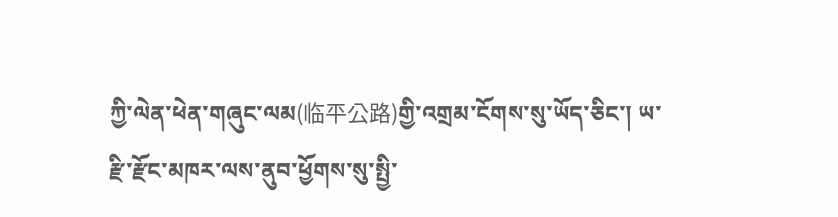ཀྱི་ལེན་ཕེན་གཞུང་ལམ(临平公路)གྱི་འགྲམ་ངོགས་སུ་ཡོད་ཅིང་། ཡ་རྫི་རྫོང་མཁར་ལས་ནུབ་ཕྱོགས་སུ་སྤྱི་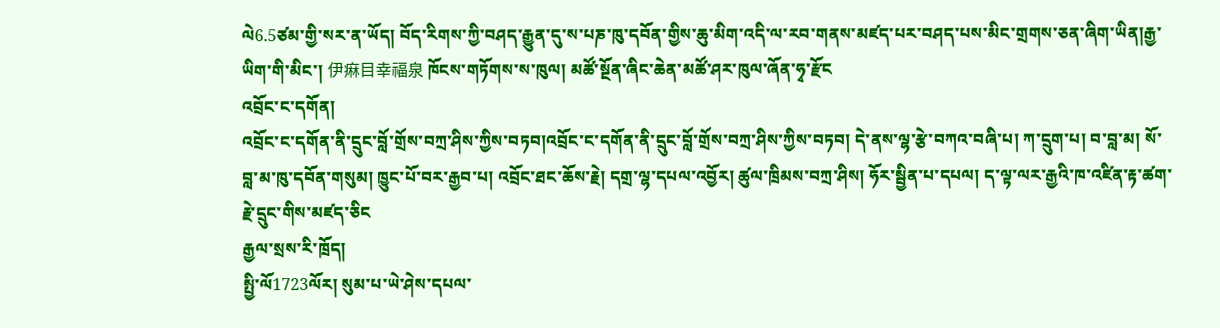ལེ6.5ཙམ་གྱི་སར་ན་ཡོད། བོད་རིགས་ཀྱི་བཤད་རྒྱུན་དུ་ས་པཎ་ཁུ་དབོན་གྱིས་ཆུ་མིག་འདི་ལ་རབ་གནས་མཛད་པར་བཤད་པས་མིང་གྲགས་ཅན་ཞིག་ཡིན།རྒྱ་ཡིག་གི་མིང་། 伊痳目幸福泉 ཁོངས་གཏོགས་ས་ཁུལ། མཚོ་སྔོན་ཞིང་ཆེན་མཚོ་ཤར་ཁུལ་ཞོན་ཧྭ་རྫོང
འབྲོང་ང་དགོན།
འབྲོང་ང་དགོན་ནི་དྲུང་བློ་གྲོས་བཀྲ་ཤིས་ཀྱིས་བཏབ།འབྲོང་ང་དགོན་ནི་དྲུང་བློ་གྲོས་བཀྲ་ཤིས་ཀྱིས་བཏབ། དེ་ནས་ལྷ་རྩེ་བཀའ་བཞི་པ། ཀ་དྲུག་པ། བ་བླ་མ། སོ་བླ་མ་ཁུ་དབོན་གསུམ། ཁྱུང་པོ་བར་རྒྱབ་པ། འབྲོང་ཐང་ཆོས་རྗེ། དགྲ་ལྷ་དཔལ་འབྱོར། ཚུལ་ཁྲིམས་བཀྲ་ཤིས། ཧོར་སྦྱིན་པ་དཔལ། ད་ལྟ་ལར་རྒྱའི་ཁ་འཛིན་རྟ་ཚག་རྗེ་དྲུང་གིས་མཛད་ཅིང
རྒྱལ་སྲས་རི་ཁྲོད།
སྤྱི་ལོ1723ལོར། སུམ་པ་ཡེ་ཤེས་དཔལ་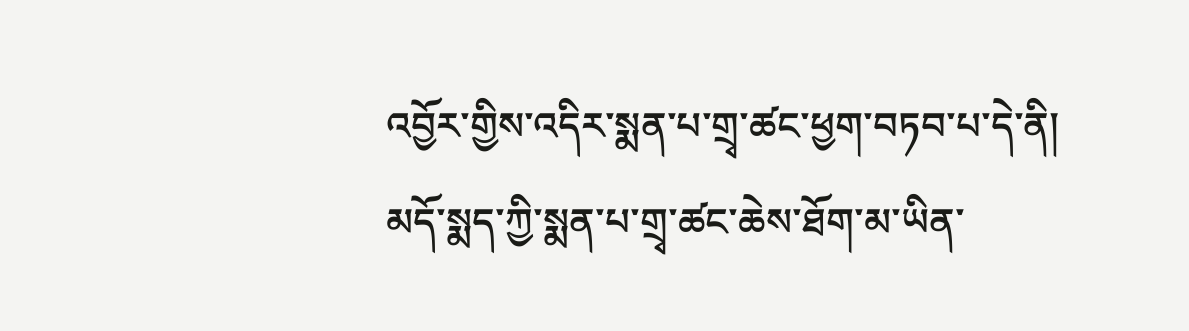འབྱོར་གྱིས་འདིར་སྨན་པ་གྲྭ་ཚང་ཕྱག་བཏབ་པ་དེ་ནི། མདོ་སྨད་ཀྱི་སྨན་པ་གྲྭ་ཚང་ཆེས་ཐོག་མ་ཡིན་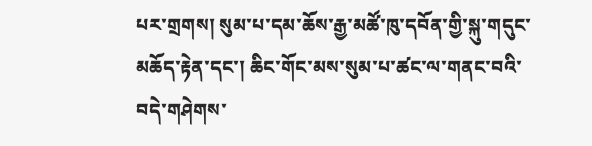པར་གྲགས། སུམ་པ་དམ་ཆོས་རྒྱ་མཚོ་ཁུ་དབོན་གྱི་སྐུ་གདུང་མཆོད་རྟེན་དང་། ཆིང་གོང་མས་སུམ་པ་ཚང་ལ་གནང་བའི་བདེ་གཤེགས་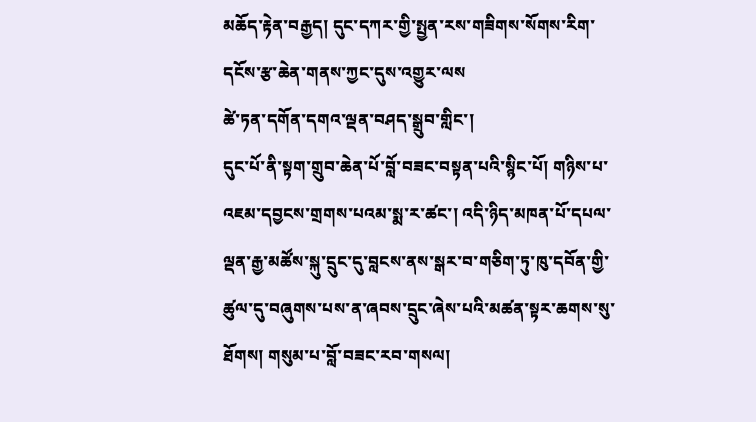མཆོད་རྟེན་བརྒྱད། དུང་དཀར་གྱི་སྤྱན་རས་གཟིགས་སོགས་རིག་དངོས་རྩ་ཆེན་གནས་ཀྱང་དུས་འགྱུར་ལས
ཚེ་ཏན་དགོན་དགའ་ལྡན་བཤད་སྒྲུབ་གླིང་།
དུང་པོ་ནི་སྟག་གྲུབ་ཆེན་པོ་བློ་བཟང་བསྟན་པའི་སྙིང་པོ། གཉིས་པ་འཇམ་དབྱངས་གྲགས་པའམ་སྨ་ར་ཚང་། འདི་ཉིད་མཁན་པོ་དཔལ་ལྡན་རྒྱ་མཚོས་སྐུ་དྲུང་དུ་བླངས་ནས་སྒར་བ་གཅིག་ཏུ་ཁུ་དབོན་གྱི་ཚུལ་དུ་བཞུགས་པས་ན་ཞབས་དྲུང་ཞེས་པའི་མཚན་སྟར་ཆགས་སུ་ཐོགས། གསུམ་པ་བློ་བཟང་རབ་གསལ།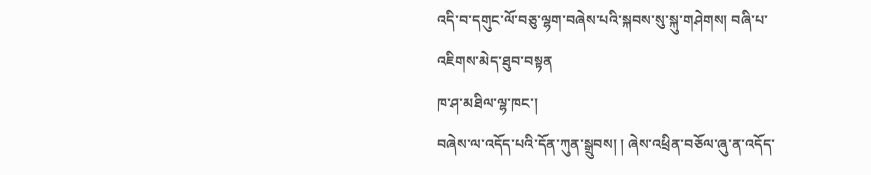འདི་བ་དགུང་ལོ་བཅུ་ལྷག་བཞེས་པའི་སྐབས་སུ་སྐུ་གཤེགས། བཞི་པ་འཇིགས་མེད་ཐུབ་བསྟན
ཁ་ཤ་མཐིལ་ལྷ་ཁང་།
བཞེས་ལ་འདོད་པའི་དོན་ཀུན་སྒྲུབས། ། ཞེས་འཕྲིན་བཅོལ་ཞུ་ན་འདོད་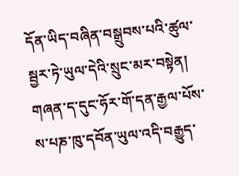དོན་ཡིད་བཞིན་བསྒྲུབས་པའི་ཚུལ་སྦྱར་ཏེ་ཡུལ་དེའི་སྲུང་མར་བསྟེན། གཞན་ད་དུང་ཧོར་གོ་དན་རྒྱལ་པོས་ས་པཎ་ཁུ་དབོན་ཡུལ་འདི་བརྒྱུད་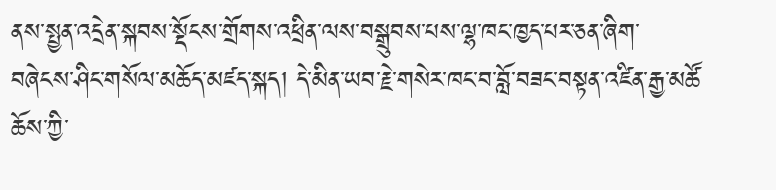ནས་སྤྱན་འདྲེན་སྐབས་སྡོངས་གྲོགས་འཕྲིན་ལས་བསྒྲུབས་པས་ལྷ་ཁང་ཁྱད་པར་ཅན་ཞིག་བཞེངས་ཤིང་གསོལ་མཆོད་མཛད་སྐད། དེ་མིན་ཡབ་རྗེ་གསེར་ཁང་བ་བློ་བཟང་བསྟན་འཛིན་རྒྱ་མཚོ
ཆོས་ཀྱི་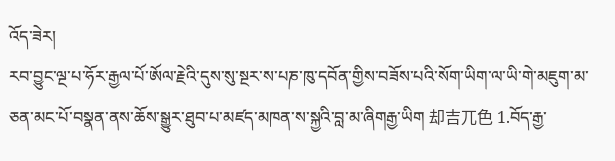འོད་ཟེར།
རབ་བྱུང་ལྔ་པ་ཧོར་རྒྱལ་པོ་ཨོལ་རྗེའི་དུས་སུ་སྔར་ས་པཎ་ཁུ་དབོན་གྱིས་བཟོས་པའི་སོག་ཡིག་ལ་ཡི་གེ་མཇུག་མ་ཅན་མང་པོ་བསྣན་ནས་ཆོས་སྒྱུར་ཐུབ་པ་མཛད་མཁན་ས་སྐྱའི་བླ་མ་ཞིགརྒྱ་ཡིག 却吉兀色 1.བོད་རྒྱ་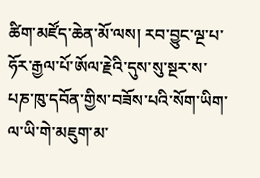ཚིག་མཛོད་ཆེན་མོ་ལས། རབ་བྱུང་ལྔ་པ་ཧོར་རྒྱལ་པོ་ཨོལ་རྗེའི་དུས་སུ་སྔར་ས་པཎ་ཁུ་དབོན་གྱིས་བཟོས་པའི་སོག་ཡིག་ལ་ཡི་གེ་མཇུག་མ་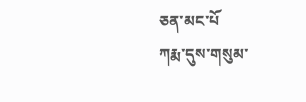ཅན་མང་པོ
ཀརྨ་དུས་གསུམ་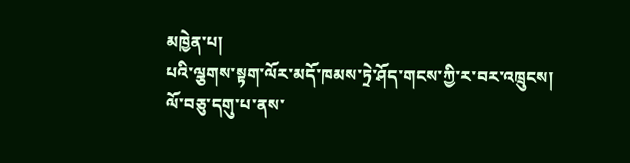མཁྱེན་པ།
པའི་ལྕགས་སྟག་ལོར་མདོ་ཁམས་ཏྲེ་ཤོད་གངས་ཀྱི་ར་བར་འཁྲུངས། ལོ་བཅུ་དགུ་པ་ནས་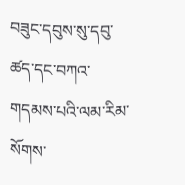བཟུང་དབུས་སུ་དབུ་ཚད་དང་བཀའ་གདམས་པའི་ལམ་རིམ་སོགས་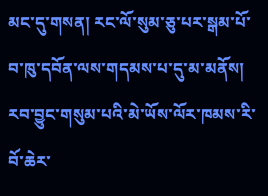མང་དུ་གསན། རང་ལོ་སུམ་ཅུ་པར་སྒམ་པོ་བ་ཁུ་དབོན་ལས་གདམས་པ་དུ་མ་མནོས། རབ་བྱུང་གསུམ་པའི་མེ་ཡོས་ལོར་ཁམས་རི་བོ་ཆེར་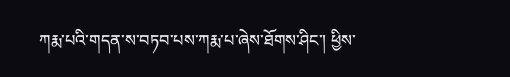ཀརྨ་པའི་གདན་ས་བཏབ་པས་ཀརྨ་པ་ཞེས་ཐོགས་ཤིང་། ཕྱིས་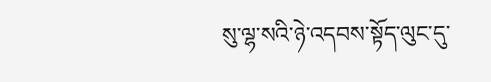སུ་ལྷ་སའི་ཉེ་འདབས་སྟོད་ལུང་དུ་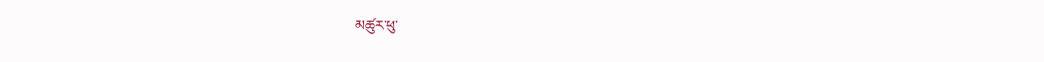མཚུར་ཕུ་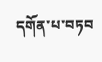དགོན་པ་བཏབ